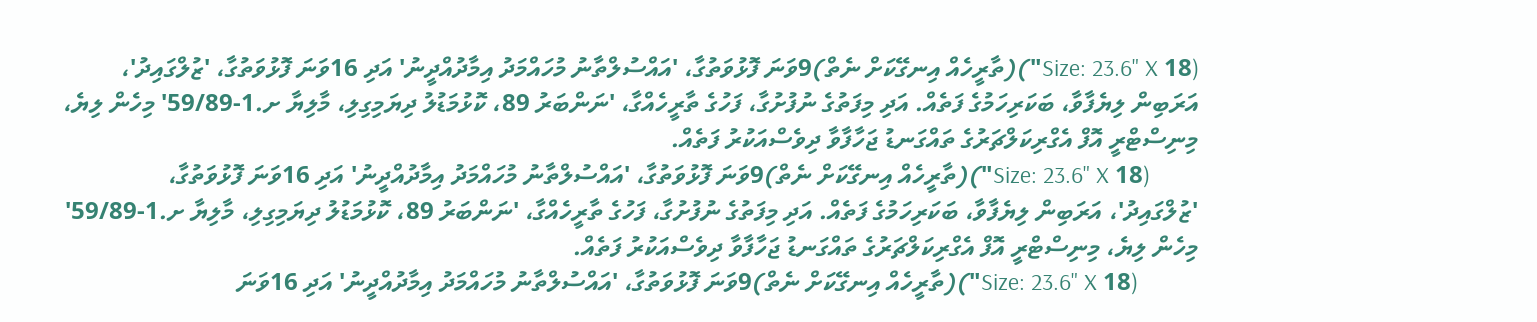(Size: 23.6" X 18")(ތާރީހެއް އިނގޭކަށް ނެތް)9ވަނަ ފޮޅުވަތުގާ، 'އައްސުލްތާނު މުހައްމަދު އިމާދުއްދީނު' އަދި 16ވަނަ ފޮޅުވަތުގާ، 'ޒުލްގައިދު'، އަރަބިން ލިޔެފާވާ، ބަކަރިހަމުގެ ފަތެއް. އަދި މިފަތުގެ ނުފުށުގާ، ފަހުގެ ތާރީހެއްގާ، 'ނަންބަރު 89، ކޮޅުމަޑުލު ދިޔަމިގިލި، މާލިޔާ ށ.1-59/89' މިހެން ލިޔެ، މިނިސްޓްރީ އޮފް އެގްރިކަލްޗަރުގެ ތައްގަނޑު ޖަހާފާވާ ދިވެސްއަކުރު ފަތެއް.
        (Size: 23.6" X 18")(ތާރީހެއް އިނގޭކަށް ނެތް)9ވަނަ ފޮޅުވަތުގާ، 'އައްސުލްތާނު މުހައްމަދު އިމާދުއްދީނު' އަދި 16ވަނަ ފޮޅުވަތުގާ، 'ޒުލްގައިދު'، އަރަބިން ލިޔެފާވާ، ބަކަރިހަމުގެ ފަތެއް. އަދި މިފަތުގެ ނުފުށުގާ، ފަހުގެ ތާރީހެއްގާ، 'ނަންބަރު 89، ކޮޅުމަޑުލު ދިޔަމިގިލި، މާލިޔާ ށ.1-59/89' މިހެން ލިޔެ، މިނިސްޓްރީ އޮފް އެގްރިކަލްޗަރުގެ ތައްގަނޑު ޖަހާފާވާ ދިވެސްއަކުރު ފަތެއް.
          (Size: 23.6" X 18")(ތާރީހެއް އިނގޭކަށް ނެތް)9ވަނަ ފޮޅުވަތުގާ، 'އައްސުލްތާނު މުހައްމަދު އިމާދުއްދީނު' އަދި 16ވަނަ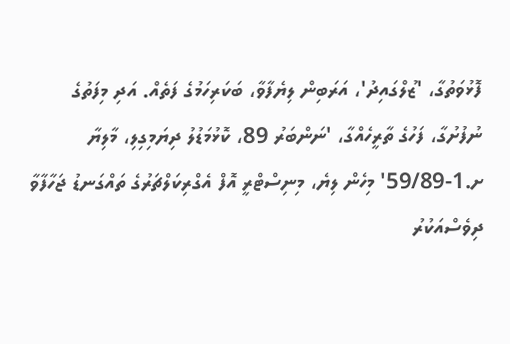ފޮޅުވަތުގާ، 'ޒުލްގައިދު'، އަރަބިން ލިޔެފާވާ، ބަކަރިހަމުގެ ފަތެއް. އަދި މިފަތުގެ ނުފުށުގާ، ފަހުގެ ތާރީހެއްގާ، 'ނަންބަރު 89، ކޮޅުމަޑުލު ދިޔަމިގިލި، މާލިޔާ ށ.1-59/89' މިހެން ލިޔެ، މިނިސްޓްރީ އޮފް އެގްރިކަލްޗަރުގެ ތައްގަނޑު ޖަހާފާވާ ދިވެސްއަކުރު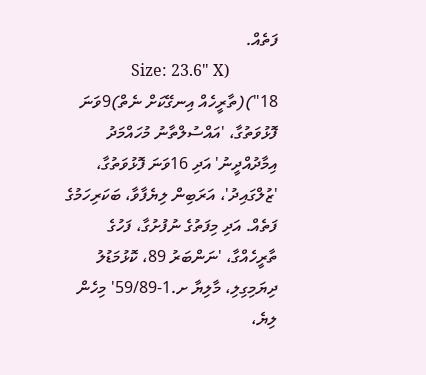ފަތެއް.
            (Size: 23.6" X 18")(ތާރީހެއް އިނގޭކަށް ނެތް)9ވަނަ ފޮޅުވަތުގާ، 'އައްސުލްތާނު މުހައްމަދު އިމާދުއްދީނު' އަދި 16ވަނަ ފޮޅުވަތުގާ، 'ޒުލްގައިދު'، އަރަބިން ލިޔެފާވާ، ބަކަރިހަމުގެ ފަތެއް. އަދި މިފަތުގެ ނުފުށުގާ، ފަހުގެ ތާރީހެއްގާ، 'ނަންބަރު 89، ކޮޅުމަޑުލު ދިޔަމިގިލި، މާލިޔާ ށ.1-59/89' މިހެން ލިޔެ،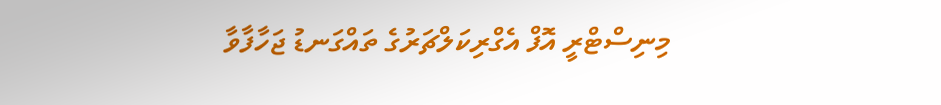މިނިސްޓްރީ އޮފް އެގްރިކަލްޗަރުގެ ތައްގަނޑު ޖަހާފާވާ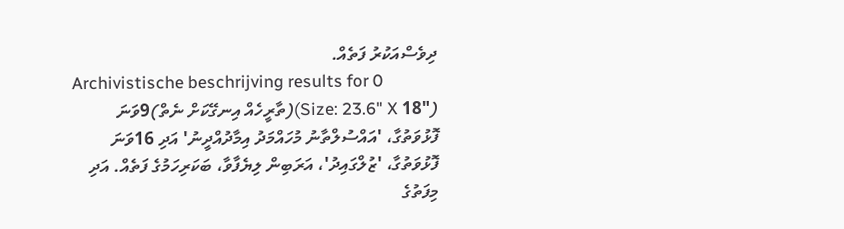ދިވެސްއަކުރު ފަތެއް.
              0 Archivistische beschrijving results for (Size: 23.6" X 18")(ތާރީހެއް އިނގޭކަށް ނެތް)9ވަނަ ފޮޅުވަތުގާ، 'އައްސުލްތާނު މުހައްމަދު އިމާދުއްދީނު' އަދި 16ވަނަ ފޮޅުވަތުގާ، 'ޒުލްގައިދު'، އަރަބިން ލިޔެފާވާ، ބަކަރިހަމުގެ ފަތެއް. އަދި މިފަތުގެ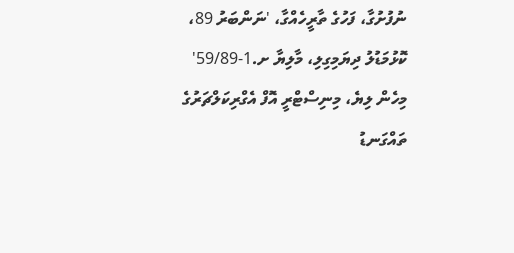ނުފުށުގާ، ފަހުގެ ތާރީހެއްގާ، 'ނަންބަރު 89، ކޮޅުމަޑުލު ދިޔަމިގިލި، މާލިޔާ ށ.1-59/89' މިހެން ލިޔެ، މިނިސްޓްރީ އޮފް އެގްރިކަލްޗަރުގެ ތައްގަނޑު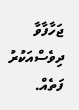ޖަހާފާވާ ދިވެސްއަކުރު ފަތެއް.